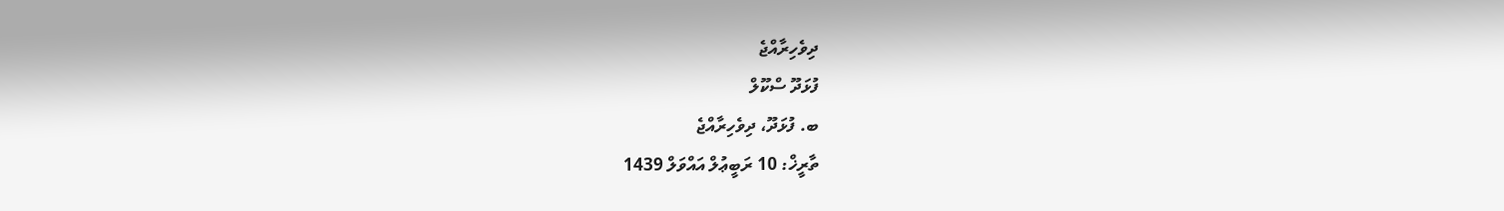ދިވެހިރާއްޖެ
ފުޅަދޫ ސްކޫލް
ބ. ފުޅަދޫ، ދިވެހިރާއްޖެ
ތާރީޚް: 10 ރަބީޢުލް އައްވަލް 1439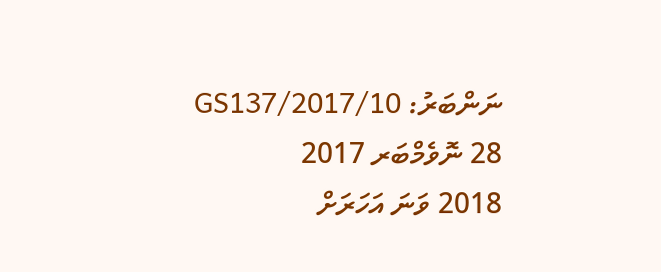ނަންބަރު: GS137/2017/10
28 ނޮވެމްބަރ 2017
2018 ވަނަ އަހަރަށް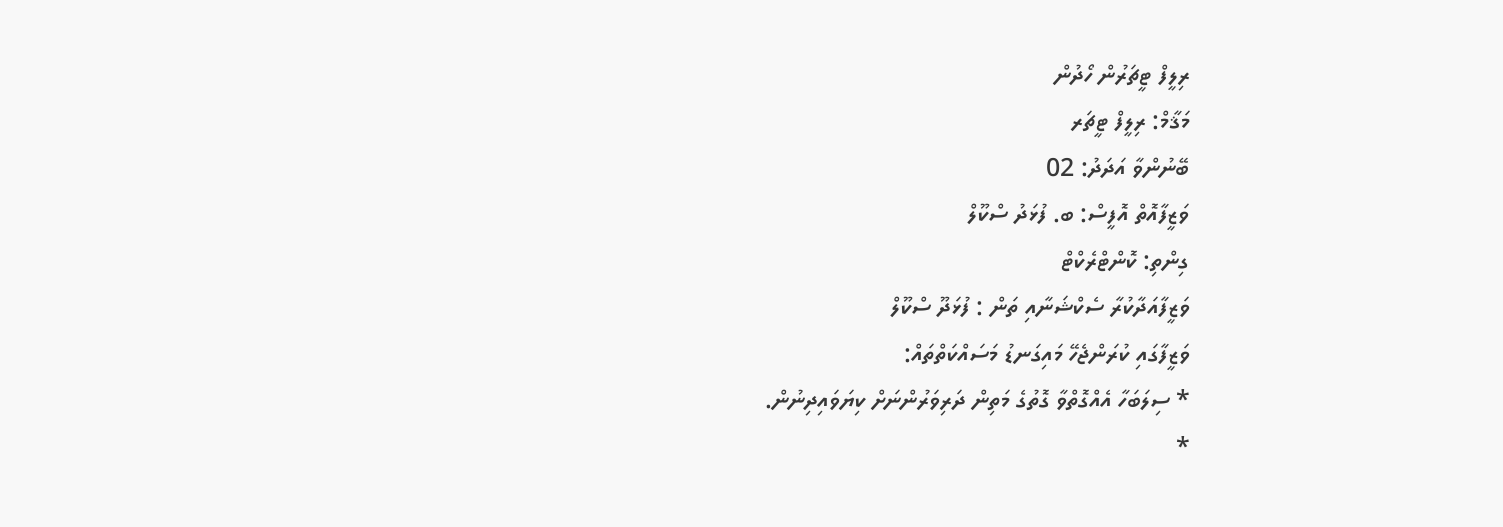ރިލީފް ޓީޗަރުން ހޯދުން
މަޤާމް: ރިލީފް ޓީޗަރ
ބޭނުންވާ އަދަދު: 02
ވަޒީފާއޮތް އޮފީސް: ބ. ފުޅަދު ސްކޫލް
ގިންތި: ކޮންޓްރެކްޓް
ވަޒީފާއަދާކުރާ ސެކްޝަނާއި ތަން : ފުޅަދޫ ސްކޫލް
ވަޒީފާގައި ކުރަންޖެހޭ މައިގަނޑު މަސައްކަތްތައް:
* ސިލަބަހާ އެއްގޮތްވާ ގޮތުގެ މަތިން ދަރިވަރުންނަށް ކިޔަވައިދިނުން.
*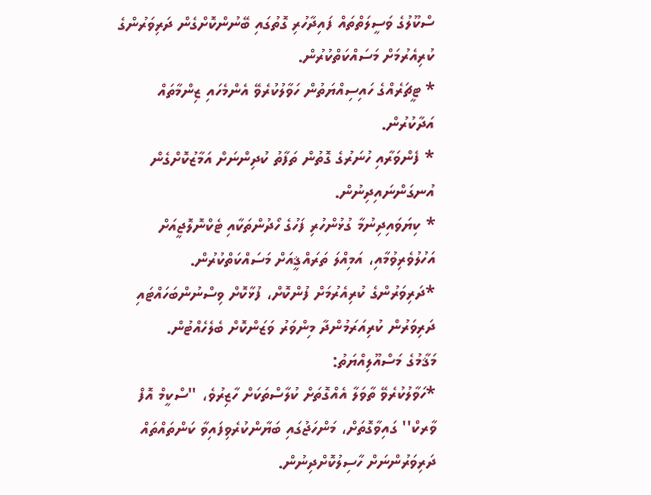ސްކޫލުގެ ވަސީލަތްތައް ފައިދާހުރި ގޮތުގައި ބޭނުންކޮށްގެން ދަރިވަރުންގެ ކުރިއެރުމަށް މަސައްކަތްކުރުން.
* ޓީޗަރެއްގެ ހައިސިއްޔަތުން ހަވާލުކުރެވޭ އެންމެހައި ޒިންމާތައް އަދާކުރުން.
* ފެންވަރާއި ހުނަރުގެ ގޮތުން ތަފާތު ކުދިންނަށް އަމާޒުކޮށްގެން އުނގަންނައިދިނުން.
* ކިޔަވައިދިނުމާ ގުޅުންހުރި ފަހުގެ ހޯދުންތަކާއި ޓެކްނޮލޮޖީއަށް އަހުލުވެރިވުމާއި، އަމިއްލަ ތަރައްޤީއަށް މަސައްކަތްކުރުން.
*ދަރިވަރުންގެ ކުރިއެރުމަށް ފުންކޮށް، ފުޅާކޮށް ވިސްނުންބަހައްޓައި ދަރިވަރުން ކުރިއަރަމުންދާ މިންވަރު ވަޒަންކޮށް ބެލެހެއްޓުން.
މަޤާމުގެ މަސްއޫލިއްޔަތު:
*ހަވާލުކުރެވޭ ތާވަލާ އެއްގޮތަށް ކުލާސްތަކަށް ހާޒިރުވެ، ''ސްކީމް އޮފް ވާރކް'' ގައިވާގޮތަށް، މަންހަޖުގައި ބަޔާންކުރެވިފައިވާ ކަންތައްތައް ދަރިވަރުންނަށް ހާސިލުކޮށްދިނުން.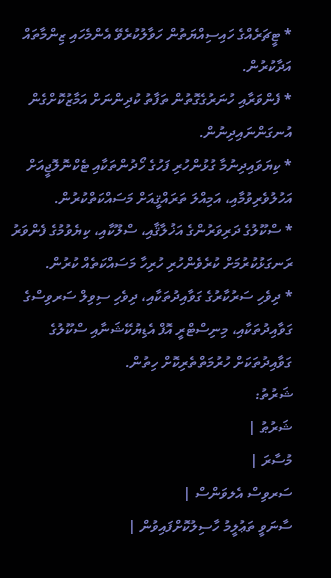* ޓީޗަރެއްގެ ހައިސިއްޔަތުން ހަވާލުކުރެވޭ އެންމެހައި ޒިންމާތައް އަދާކުރުން.
* ފެންވަރާއި ހުނަރުގެގޮތުން ތަފާތު ކުދިންނަށް އަމާޒުކޮށްގެން އުނގަންނައިދިނުން.
* ކިޔަވައިދިނުމާ ގުޅުންހުރި ފަހުގެ ހޯދުންތަކާއި ޓެކްނޮލޮޖީއަށް އަހުލުވެރިވުމާއި، އަމިއްލަ ތަރައްޤީއަށް މަސައްކަތްކުރުން.
* ސްކޫލުގެ ދަރިވަރުންގެ އަޚުލާޤާއި، ސްލޫކާއި، ކިޔެވުމުގެ ފެންވަރު ރަނގަޅުކުރުމަށް ކުރެވެންހުރި ހުރިހާ މަސައްކަތެއް ކުރުން.
* ދިވެހި ސަރުކާރުގެ ގަވާއިދުތަކާއި، ދިވެހި ސިވިލް ސަރވިސްގެ ގަވާއިދުތަކާއި، މިނިސްޓްރީ އޮފް އެޑިޔުކޭޝަނާއި ސްކޫލުގެ ގަވާއިދުތަކަށް ހުރުމަތްތެރިކޮށް ހިތުން.
ޝަރުތު:
ޝަރުޠު |
މުސާރަ |
ސަރވިސް އެލވަންސް |
ސާނަވީ ތަޢުލީމު ހާސިލުކޮށްފައިވުން |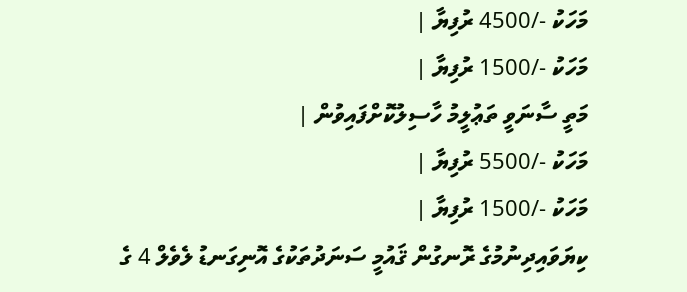މަހަކު -/4500 ރުފިޔާ |
މަހަކު -/1500 ރުފިޔާ |
މަތީ ސާނަވީ ތަޢުލީމު ހާސިލުކޮށްފައިވުން |
މަހަކު -/5500 ރުފިޔާ |
މަހަކު -/1500 ރުފިޔާ |
ކިޔަވައިދިނުމުގެ ރޮނގުން ޤައުމީ ސަނަދުތަކުގެ އޮނިގަނޑު ލެވެލް 4 ގެ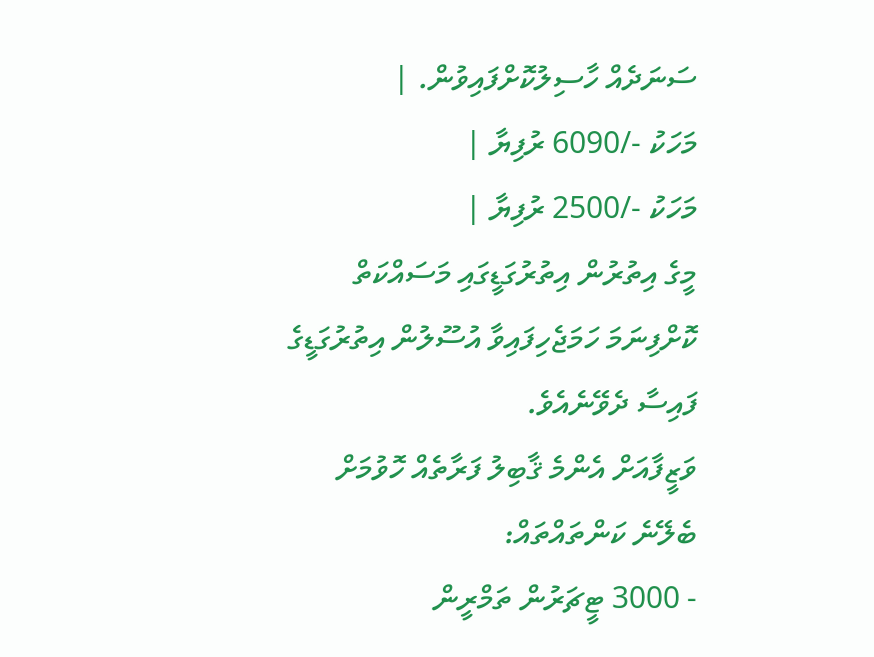ސަނަދެއް ހާސިލުކޮށްފައިވުން. |
މަހަކު -/6090 ރުފިޔާ |
މަހަކު -/2500 ރުފިޔާ |
މީގެ އިތުރުން އިތުރުގަޑީގައި މަސައްކަތް ކޮށްފިނަމަ ހަމަޖެހިފައިވާ އުސޫލުން އިތުރުގަޑީގެ ފައިސާ ދެވޭނެއެވެ.
ވަޒީފާއަށް އެންމެ ޤާބިލު ފަރާތެއް ހޮވުމަށް ބެލޭނެ ކަންތައްތައް:
- 3000 ޓީޗަރުން ތަމްރީން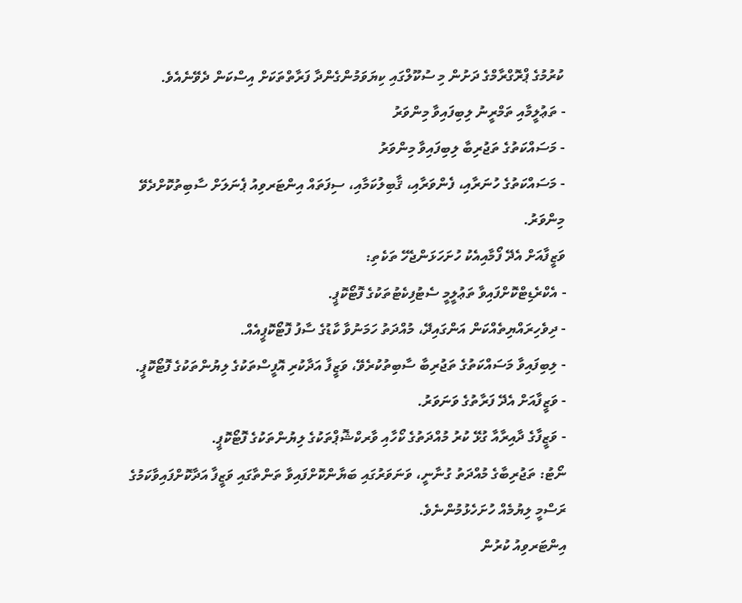ކުރުމުގެ ޕްރޮގްރާމްގެ ދަށުން މި ސުކޫލްގައި ކިޔަވަމުންގެންދާ ފަރާތްތަކަށް އިސްކަން ދެވޭނެއެވެ.
- ތަޢުލީމާއި ތަމްރީނު ލިބިފައިވާ މިންވަރު
- މަސައްކަތުގެ ތަޖުރިބާ ލިބިފައިވާ މިންވަރު
- މަސައްކަތުގެ ހުނަރާއި، ފެންވަރާއި، ޤާބިލުކަމާއި، ސިފަތައް އިންޓަރވިއު ޕެނަލަށް ސާބިތުކޮށްދެވޭ މިންވަރު.
ވަޒީފާއަށް އެދޭ ފޯމާއިއެކު ހުށަހަޅަންޖެހޭ ތަކެތި:
- އެކްރެޑިޓްކޮށްފައިވާ ތަޢުލީމީ ސެޓުފިކެޓުތަކުގެ ފޮޓޯކޮޕީ.
- ދިވެހިރައްޔިތެއްކަން އަންގައިދޭ، މުއްދަތު ހަމަނުވާ ކާޑުގެ ސާފު ފޮޓޯކޮޕީއެއް.
- ލިބިފައިވާ މަސައްކަތުގެ ތަޖުރިބާ ސާބިތުކުރެވޭ، ވަޒީފާ އަދާކުރި އޮފީސްތަކުގެ ލިޔުންތަކުގެ ފޮޓޯކޮޕީ.
- ވަޒީފާއަށް އެދޭ ފަރާތުގެ ވަނަވަރު.
- ވަޒީފާގެ ދާއިރާއާ ގުޅޭ ކުރު މުއްދަތުގެ ކޯހާއި ވާރކްޝޮޕްތަކުގެ ލިޔުންތަކުގެ ފޮޓޯކޮޕީ.
ނޯޓު: ތަޖުރިބާގެ މުއްދަތު ގުނާނީ، ވަނަވަރުގައި ބަޔާންކޮށްފައިވާ ތަންތާގައި ވަޒީފާ އަދާކޮށްފައިވާކަމުގެ ރަސްމީ ލިޔުމެއް ހުށަހެޅުމުންނެވެ.
އިންޓަރވިއު ކުރުން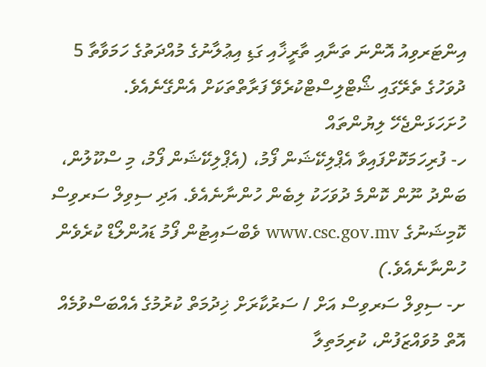އިންޓަރވިއު އޮންނަ ތަނާއި ތާރީޚާއި ގަޑި އިޢުލާނުގެ މުއްދަތުގެ ހަމަވާތާ 5 ދުވަހުގެ ތެރޭގައި ޝޯޓްލިސްޓްކުރެވޭ ފަރާތްތަކަށް އެންގޭނެއެވެ.
ހުށަހަޅަންޖެހޭ ލިޔުންތައް
ހ- ފުރިހަމަކޮށްފައިވާ އެޕްލިކޭޝަން ފޯމު، (އެޕްލިކޭޝަން ފޯމު، މި ސްކޫލުން، ބަންދު ނޫން ކޮންމެ ދުވަހަކު ލިބެން ހުންނާނެއެވެ. އަދި ސިވިލް ސަރވިސް ކޮމިޝަނުގެ www.csc.gov.mv ވެބްސައިޓުން ފޯމު ޑައުންލޯޑް ކުރެވެން ހުންނާނެއެވެ.)
ށ- ސިވިލް ސަރވިސް އަށް / ސަރުކާރަށް ޚިދުމަތް ކުރުމުގެ އެއްބަސްވުމެއް އޮތް މުވައްޒަފުން، ކުރިމަތިލާ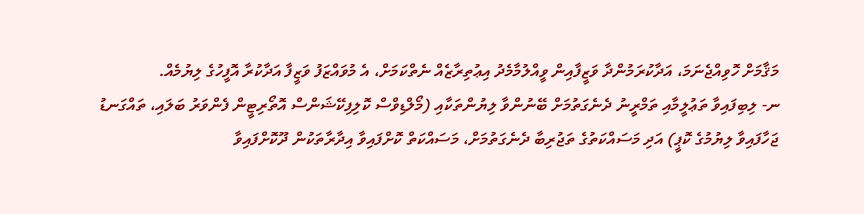މަޤާމަށް ހޮވިއްޖެނަމަ، އަދާކުރަމުންދާ ވަޒީފާއިން ވީއްލުމާމެދު އިޢުތިރާޒެއް ނެތްކަމަށް، އެ މުވައްޒަފު ވަޒީފާ އަދާކުރާ އޮފީހުގެ ލިޔުމެއް.
ނ- ލިބިފައިވާ ތަޢުލީމާއި ތަމްރީނު ދެނެގަތުމަށް ބޭނުންވާ ލިޔުންތަކާއި (މޯލްޑިވްސް ކޮލިފިކޭޝަންސް އޮތޯރިޓީން ފެންވަރު ބަލައި، ތައްގަނޑު ޖަހާފައިވާ ލިޔުމުގެ ކޮޕީ) އަދި މަސައްކަތުގެ ތަޖުރިބާ ދެނެގަތުމަށް، މަސައްކަތް ކޮށްފައިވާ އިދާރާތަކުން ދޫކޮށްފައިވާ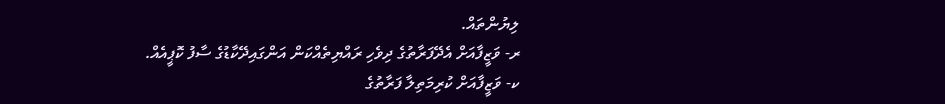ލިޔުންތައް.
ރ- ވަޒީފާއަށް އެދޭފަރާތުގެ ދިވެހި ރައްޔިތެއްކަން އަންގައިދޭކާޑުގެ ސާފު ކޮޕީއެއް.
ކ- ވަޒީފާއަށް ކުރިމަތިލާ ފަރާތުގެ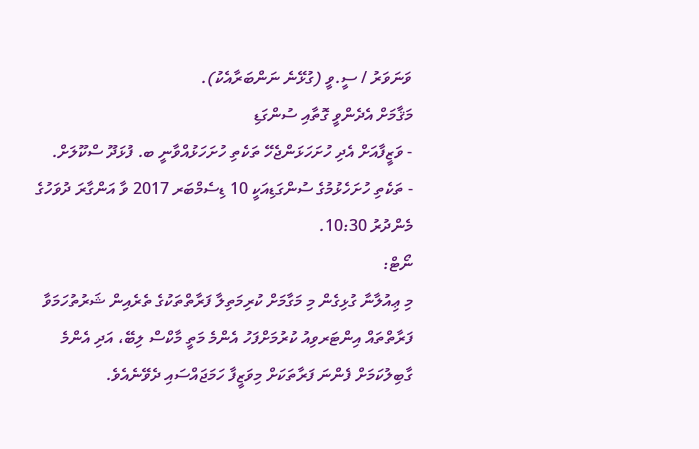ވަނަވަރު / ސީ.ވީ (ގުޅޭނެ ނަންބަރާއެކު).
މަޤާމަށް އެދެންވީ ގޮތާއި ސުންގަޑި
- ވަޒީފާއަށް އެދި ހުށަހަޅަންޖެހޭ ތަކެތި ހުށަހަޅުއްވާނީ ބ. ފުޅަދޫ ސްކޫލަށް.
- ތަކެތި ހުށަހެޅުމުގެ ސުންގަޑިއަކީ 10 ޑިސެމްބަރ 2017 ވާ އަންގާރަ ދުވަހުގެ މެންދުރު 10:30.
ނޯޓް:
މި ޢިއުލާނާ ގުޅިގެން މި މަގާމަށް ކުރިމަތިލާ ފަރާތްތަކުގެ ތެރެއިން ޝަރުތުހަމަވާ ފަރާތްތައް އިންޓަރވިއު ކުރުމަށްފަހު އެންމެ މަތީ މާކްސް ލިބޭ، އަދި އެންމެ ގާބިލުކަމަށް ފެންނަ ފަރާތަކަށް މިވަޒީފާ ހަމަޖައްސައި ދެވޭނެއެވެ.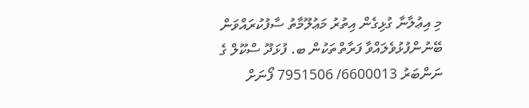މި އިޢުލާނާ ގުޅިގެން އިތުރު މަޢުލޫމާތު ސާފުކުރައްވަން ބޭނުންފުޅުވެލައްވާ ފަރާތްތަކުން ބ. ފުޅަދޫ ސްކޫލް ގެ ނަންބަރު 6600013/ 7951506 ފޯނަށް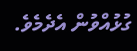ގުޅުއްވުން އެދެމެވެ.